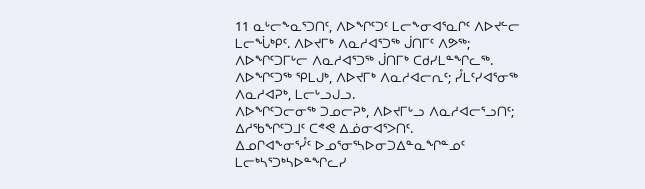11 ᓇᒡᓕᖕᓇᕐᑐᑎᑦ, ᐱᐅᖏᑦᑐᑦ ᒪᓕᖕᓂᐊᕐᓇᒋᑦ ᐱᐅᔪᓪᓕ ᒪᓕᖔᒃᑭᑦ. ᐱᐅᔪᒥᒃ ᐱᓇᓱᐊᕐᑐᖅ ᒎᑎᒥᑦ ᐱᕗᖅ; ᐱᐅᖏᑦᑐᒥᒡᓕ ᐱᓇᓱᐊᕐᑐᖅ ᒎᑎᒥᒃ ᑕᑯᓯᒪᓐᖏᓚᖅ.
ᐱᐅᖏᑦᑐᖅ ᕿᒪᒍᒃ, ᐱᐅᔪᒥᒃ ᐱᓇᓱᐊᓕᕆᑦ; ᓮᒪᑦᓯᐊᕐᓂᖅ ᐱᓇᓱᐊᕈᒃ, ᒪᓕᒡᓗᒍᓗ.
ᐱᐅᖏᑦᑐᓕᓂᖅ ᑐᓄᓕᕈᒃ, ᐱᐅᔪᒥᒡᓗ ᐱᓇᓱᐊᓕᕐᓗᑎᑦ; ᐃᓱᖃᖏᑦᑐᒧᑦ ᑕᕝᕙ ᐃᓅᓂᐊᕐᐳᑎᑦ.
ᐃᓄᒋᐊᖕᓂᕐᓮᑦ ᐅᓄᕐᓂᕐᓴᐅᓂᑐᐃᓐᓇᖏᓐᓄᑦ ᒪᓕᒃᓴᕐᑐᒃᓴᐅᓐᖏᓚᓯ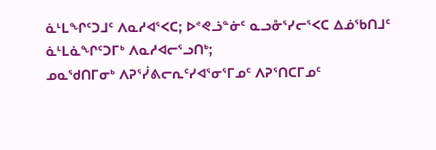ᓈᒻᒪᖏᑦᑐᒧᑦ ᐱᓇᓱᐊᕐᐸᑕ; ᐅᕝᕙᓘᓐᓃᑦ ᓇᓗᓁᕐᓯᓕᕐᐸᑕ ᐃᓅᖃᑎᒧᑦ ᓈᒻᒪᓈᖏᑦᑐᒥᒃ ᐱᓇᓱᐊᓕᕐᓗᑎᒃ;
ᓄᓇᖁᑎᒥᓂᒃ ᐱᕈᕐᓰᕕᓕᕆᑦᓯᐊᕐᓂᕐᒥᓄᑦ ᐱᕈᕐᑎᑕᒥᓄᑦ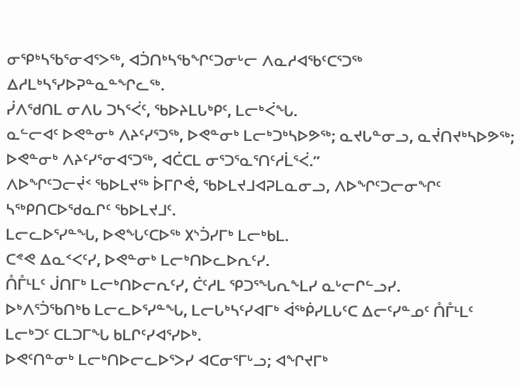ᓂᕿᒃᓴᖃᕐᓂᐊᕐᐳᖅ, ᐊᑑᑎᒃᓴᖃᖏᑦᑐᓂᒡᓕ ᐱᓇᓱᐊᖃᑦᑕᕐᑐᖅ ᐃᓱᒪᒃᓴᕐᓯᐅᕈᓐᓇᓐᖏᓚᖅ.
ᓰᐱᖁᑎᒪ ᓂᐱᒐ ᑐᓴᕐᐹᑦ, ᖃᐅᔨᒪᒐᒃᑭᑦ, ᒪᓕᒃᐹᖓ.
ᓇᓪᓕᐊᑦ ᐅᕙᓐᓂᒃ ᐱᔨᑦᓯᕐᑐᖅ, ᐅᕙᓐᓂᒃ ᒪᓕᒃᑐᒃᓴᐅᕗᖅ; ᓇᔪᒐᓐᓂᓗ, ᓇᔫᑎᔪᒃᓴᐅᕗᖅ; ᐅᕙᓐᓂᒃ ᐱᔨᑦᓯᕐᓂᐊᕐᑐᖅ, ᐊᑖᑕᒪ ᓂᕐᑐᕐᓇᕐᑎᑦᓱᒫᕐᐹ.”
ᐱᐅᖏᑦᑐᓕᔫᑉ ᖃᐅᒪᔪᖅ ᐆᒥᒋᕚ, ᖃᐅᒪᔪᒧᐊᕈᒪᓇᓂᓗ, ᐱᐅᖏᑦᑐᓕᓂᖏᑦ ᓴᖅᑭᑎᑕᐅᖁᓇᒋᑦ ᖃᐅᒪᔪᒧᑦ.
ᒪᓕᓚᐅᕐᓯᓐᖓ, ᐅᕙᖓᑦᑕᐅᖅ ᙭ᔅᑑᓯᒥᒃ ᒪᓕᒃᑲᒪ.
ᑕᕝᕙ ᐃᓇᑉᐸᑦᓯ, ᐅᕙᓐᓂᒃ ᒪᓕᒃᑎᐅᓚᐅᕆᑦᓯ.
ᑍᒤᒻᒪᑦ ᒎᑎᒥᒃ ᒪᓕᒃᑎᐅᓕᕆᑦᓯ, ᑖᑦᓱᒪ ᕿᑐᕐᖓᕆᖕᒪᓯ ᓇᒡᓕᒋᓪᓗᓯ.
ᐅᒃᐱᕐᑑᖃᑎᒃᑲ ᒪᓕᓚᐅᕐᓯᓐᖓ, ᒪᓕᒐᒃᓴᑦᓯᐊᒥᒃ ᐋᖅᑮᓯᒪᒐᑦᑕ ᐃᓕᑦᓯᓐᓄᑦ ᑍᒤᒻᒪᑦ ᒪᓕᒃᑐᑦ ᑕᒪᑐᒥᖓ ᑲᒪᒋᑦᓯᐊᕐᓯᐅᒃ.
ᐅᕙᑦᑎᓐᓂᒃ ᒪᓕᒃᑎᐅᓕᓚᐅᕐᐳᓯ ᐊᑕᓂᕐᒥᒡᓗ; ᐊᖏᔪᒥᒃ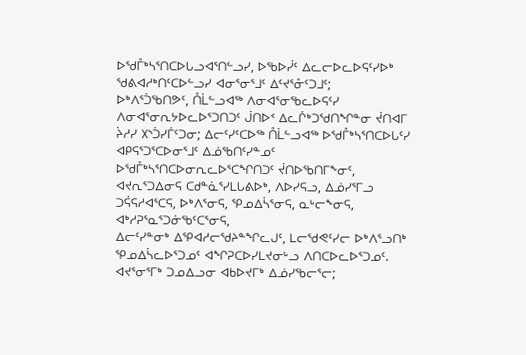ᐅᖁᒤᒃᓴᕐᑎᑕᐅᒐᓗᐊᕐᑎᓪᓗᓯ, ᐅᖃᐅᓰᑦ ᐃᓚᓕᐅᓚᐅᕋᑦᓯᐅᒃ ᖁᕕᐊᓱᒃᑎᑦᑕᐅᓪᓗᓯ ᐊᓂᕐᓂᕐᒧᑦ ᐃᑦᔪᕐᓁᑦᑐᒧᑦ;
ᐅᒃᐱᕐᑑᖃᑎᕗᑦ, ᑍᒫᓪᓗᐊᖅ ᐱᓂᐊᕐᓂᖃᓚᐅᕋᑦᓯ ᐱᓂᐊᕐᓂᕆᔭᐅᓚᐅᕐᑐᑎᑐᑦ ᒎᑎᐅᑉ ᐃᓚᒌᒃᑐᖁᑎᖏᓐᓂ ᔫᑎᐊᒥ ᔩᓱᓯ ᙭ᔅᑑᓯᒦᑦᑐᓂ; ᐃᓕᑦᓯᑦᑕᐅᖅ ᑍᒫᓪᓗᐊᖅ ᐅᖁᒤᒃᓴᕐᑎᑕᐅᒐᑦᓯ ᐊᑭᕋᕐᑐᕐᑕᐅᓂᕐᒧᑦ ᐃᓅᖃᑎᑦᓯᓐᓄᑦ ᐅᖁᒤᒃᓴᕐᑎᑕᐅᓂᕆᓚᐅᕐᑕᖏᑎᑐᑦ ᔫᑎᐅᖃᑎᒥᖕᓂᑦ,
ᐊᔪᕆᕐᑐᐃᓂᕋ ᑕᑯᓐᓈᕐᓯᒪᒐᕕᐅᒃ, ᐱᐅᓯᕋᓗ, ᐃᓅᓯᕐᒥᓗ ᑐᕌᕋᓱᐊᕐᑕᕋ, ᐅᒃᐱᕐᓂᕋ, ᕿᓄᐃᓵᕐᓂᕋ, ᓇᒡᓕᖕᓂᕋ, ᐊᒃᓱᕈᕐᓇᕐᑐᓃᖃᑦᑕᕐᓂᕋ,
ᐃᓕᑦᓯᓐᓂᒃ ᐃᕿᐊᓱᓕᖁᔨᓐᖏᓚᒍᑦ, ᒪᓕᖁᕙᑦᓯᓕ ᐅᒃᐱᕐᓗᑎᒃ ᕿᓄᐃᓵᓚᐅᕐᑐᓄᑦ ᐊᖏᕈᑕᐅᓯᒪᔪᓂᒡᓗ ᐱᑎᑕᐅᓚᐅᕐᑐᓄᑦ.
ᐊᔪᕐᓂᕐᒥᒃ ᑐᓄᐃᓗᓂ ᐊᑲᐅᔪᒥᒃ ᐃᓅᓯᖃᓕᕐᓕ;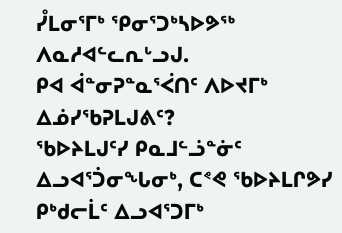ᓮᒪᓂᕐᒥᒃ ᕿᓂᕐᑐᒃᓴᐅᕗᖅ ᐱᓇᓱᐊᓪᓚᕆᒡᓗᒍ.
ᑭᐊ ᐋᓐᓂᕈᓐᓇᕐᐹᑎᑦ ᐱᐅᔪᒥᒃ ᐃᓅᓯᖃᕈᒪᒍᕕᑦ?
ᖃᐅᔨᒪᒍᑦᓯ ᑭᓇᒧᓪᓘᓐᓃᑦ ᐃᓗᐊᕐᑑᓂᖓᓂᒃ, ᑕᕝᕙ ᖃᐅᔨᒪᒋᕗᓯ ᑭᒃᑯᓕᒫᑦ ᐃᓗᐊᕐᑐᒥᒃ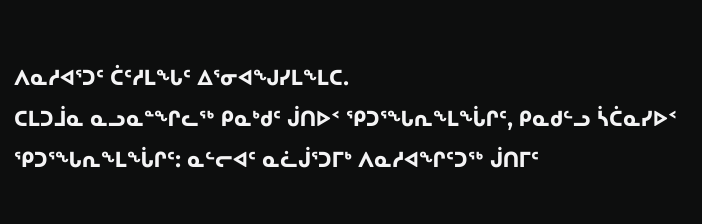ᐱᓇᓱᐊᕐᑐᑦ ᑖᑦᓱᒪᖓᑦ ᐃᕐᓂᐊᖑᓯᒪᖕᒪᑕ.
ᑕᒪᑐᒨᓇ ᓇᓗᓇᓐᖏᓚᖅ ᑭᓇᒃᑯᑦ ᒎᑎᐅᑉ ᕿᑐᕐᖓᕆᖕᒪᖔᒋᑦ, ᑭᓇᑯᓪᓗ ᓵᑖᓇᓯᐅᑉ ᕿᑐᕐᖓᕆᖕᒪᖔᒋᑦ: ᓇᓪᓕᐊᑦ ᓇᓛᒎᕐᑐᒥᒃ ᐱᓇᓱᐊᖏᑦᑐᖅ ᒎᑎᒥᑦ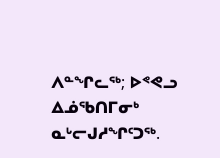ᐱᓐᖏᓚᖅ; ᐅᕝᕙᓗ ᐃᓅᖃᑎᒥᓂᒃ ᓇᒡᓕᒍᓱᖏᑦᑐᖅ.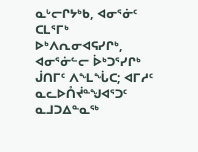ᓇᒡᓕᒋᔭᒃᑲ, ᐊᓂᕐᓃᑦ ᑕᒪᕐᒥᒃ ᐅᒃᐱᕆᓂᐊᕋᓯᒋᒃ, ᐊᓂᕐᓃᓪᓕ ᐆᒃᑐᕐᓯᒋᒃ ᒎᑎᒥᑦ ᐱᖕᒪᖔᑕ; ᐊᒥᓱᑦ ᓇᓚᐅᑍᔫᓐᖑᐊᕐᑐᑦ ᓇᒧᑐᐃᓐᓇᖅ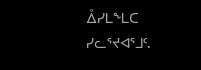ᐂᓯᒪᖕᒪᑕ ᓯᓚᕐᔪᐊᕐᒧᑦ.